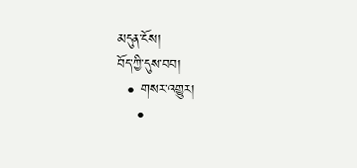མདུན་ངོས།
བོད་ཀྱི་དུས་བབ།
  • གསར་འགྱུར།
    •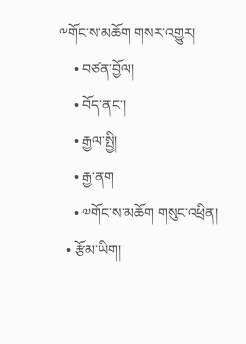༸གོང་ས་མཆོག གསར་འགྱུར།
    • བཙན་བྱོལ།
    • བོད་ནང་།
    • རྒྱལ་སྤྱི།
    • རྒྱ་ནག
    • ༧གོང་ས་མཆོག གསུང་འཕྲིན།
  • རྩོམ་ཡིག།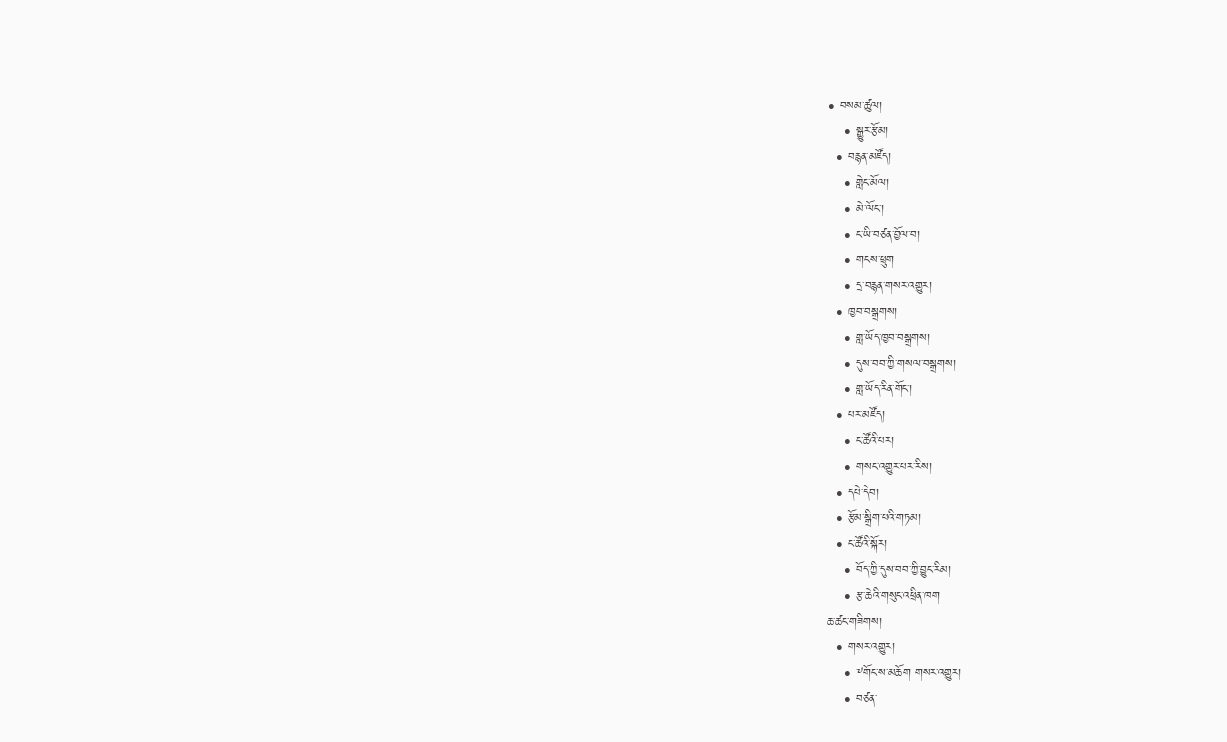• བསམ་ཚུལ།
    • སྒྱུར་རྩོམ།
  • བརྙན་མཛོད།
    • གླེང་མོལ།
    • མེ་ལོང་།
    • ང་ཡི་བཙན་བྱོལ་བ།
    • གངས་ཕྲུག
    • དྲ་བརྙན་གསར་འགྱུར།
  • ཁྱབ་བསྒྲགས།
    • གླ་ཡོད་ཁྱབ་བསྒྲགས།
    • དུས་བབ་ཀྱི་གསལ་བསྒྲགས།
    • གླ་ཡོད་རིན་གོང་།
  • པར་མཛོད།
    • ང་ཚོའི་པར།
    • གསང་འགྱུར་པར་རིས།
  • དཔེ་དེབ།
  • རྩོམ་སྒྲིག་པའི་གཏམ།
  • ང་ཚོའི་སྐོར།
    • བོད་ཀྱི་དུས་བབ་ཀྱི་བྱུང་རིམ།
    • རྩ་ཆེའི་གསུང་འཕྲིན་ཁག
ཆ་ཚང་གཟིགས།
  • གསར་འགྱུར།
    • ༸གོང་ས་མཆོག གསར་འགྱུར།
    • བཙན་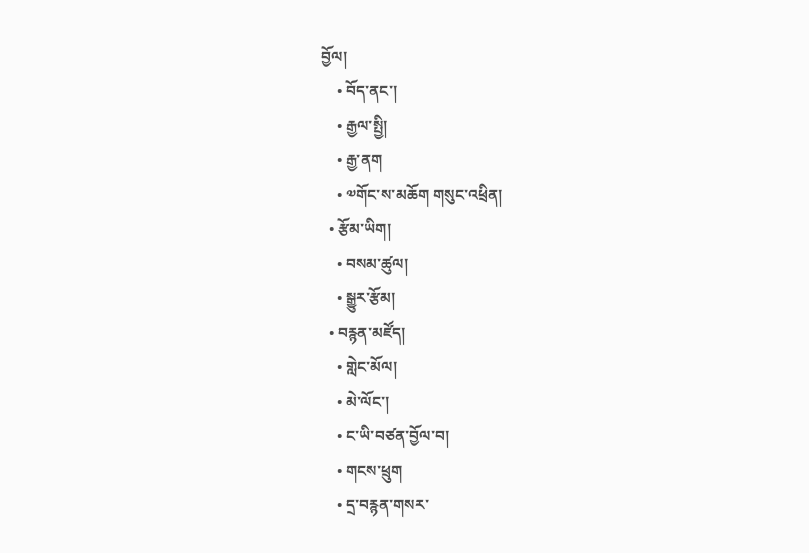བྱོལ།
    • བོད་ནང་།
    • རྒྱལ་སྤྱི།
    • རྒྱ་ནག
    • ༧གོང་ས་མཆོག གསུང་འཕྲིན།
  • རྩོམ་ཡིག།
    • བསམ་ཚུལ།
    • སྒྱུར་རྩོམ།
  • བརྙན་མཛོད།
    • གླེང་མོལ།
    • མེ་ལོང་།
    • ང་ཡི་བཙན་བྱོལ་བ།
    • གངས་ཕྲུག
    • དྲ་བརྙན་གསར་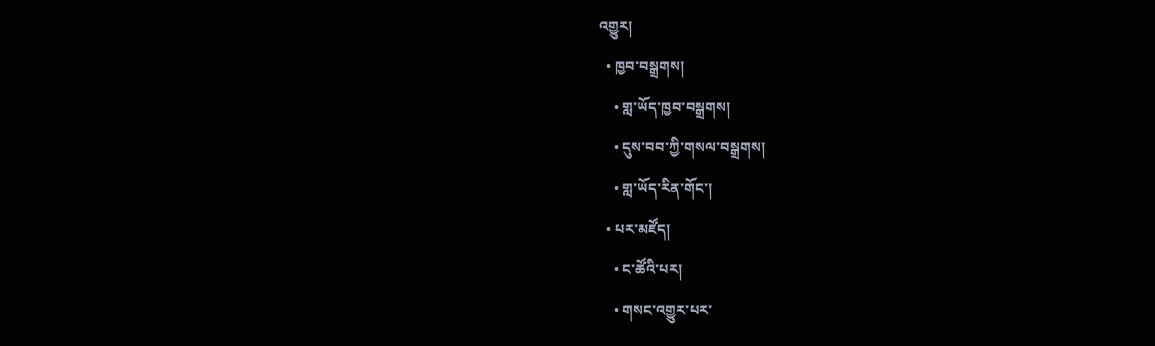འགྱུར།
  • ཁྱབ་བསྒྲགས།
    • གླ་ཡོད་ཁྱབ་བསྒྲགས།
    • དུས་བབ་ཀྱི་གསལ་བསྒྲགས།
    • གླ་ཡོད་རིན་གོང་།
  • པར་མཛོད།
    • ང་ཚོའི་པར།
    • གསང་འགྱུར་པར་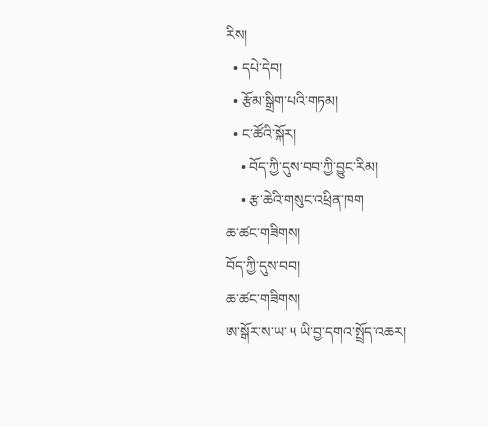རིས།
  • དཔེ་དེབ།
  • རྩོམ་སྒྲིག་པའི་གཏམ།
  • ང་ཚོའི་སྐོར།
    • བོད་ཀྱི་དུས་བབ་ཀྱི་བྱུང་རིམ།
    • རྩ་ཆེའི་གསུང་འཕྲིན་ཁག
ཆ་ཚང་གཟིགས།
བོད་ཀྱི་དུས་བབ།
ཆ་ཚང་གཟིགས།
ཨ་སྒོར་ས་ཡ་ ༥ ཡི་བྱ་དགའ་སྤྲོད་འཆར།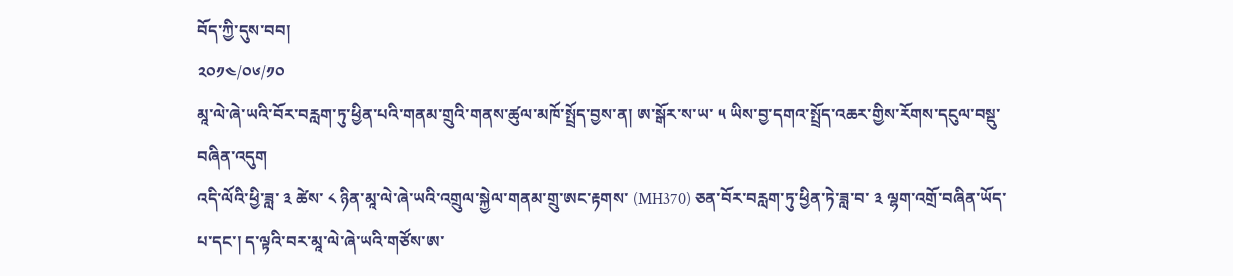བོད་ཀྱི་དུས་བབ།
༢༠༡༤/༠༦/༡༠
མཱ་ལེ་ཞེ་ཡའི་བོར་བརླག་ཏུ་ཕྱིན་པའི་གནམ་གྲུའི་གནས་ཚུལ་མཁོ་སྤྲོད་བྱས་ན། ཨ་སྒོར་ས་ཡ་ ༥ ཡིས་བྱ་དགའ་སྤྲོད་འཆར་གྱིས་རོགས་དངུལ་བསྡུ་བཞིན་འདུག
འདི་ལོའི་ཕྱི་ཟླ་ ༣ ཚེས་ ༨ ཉིན་མཱ་ལེ་ཞེ་ཡའི་འགྲུལ་སྐྱེལ་གནམ་གྲུ་ཨང་རྟགས་ (MH370) ཅན་བོར་བརླག་ཏུ་ཕྱིན་ཏེ་ཟླ་བ་ ༣ ལྷག་འགྲོ་བཞིན་ཡོད་པ་དང་། ད་ལྟའི་བར་མཱ་ལེ་ཞེ་ཡའི་གཙོས་ཨ་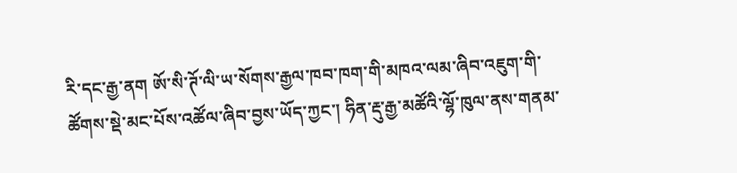རི་དང་རྒྱ་ནག ཨོ་སི་ཊོ་ལི་ཡ་སོགས་རྒྱལ་ཁབ་ཁག་གི་མཁའ་ལམ་ཞིབ་འཇུག་གི་ཚོགས་སྡེ་མང་པོས་འཚོལ་ཞིབ་བྱས་ཡོད་ཀྱང་། ཧིན་རྡུ་རྒྱ་མཚོའི་ལྷོ་ཁུལ་ནས་གནམ་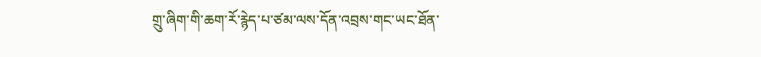གྲུ་ཞིག་གི་ཆག་རོ་རྙེད་པ་ཙམ་ལས་དོན་འབྲས་གང་ཡང་ཐོན་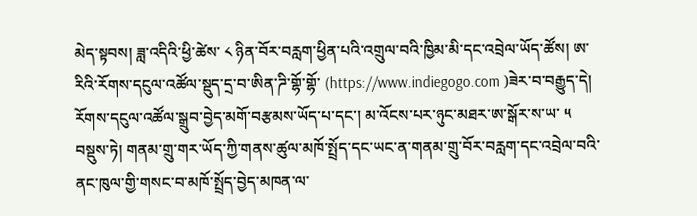མེད་སྟབས། ཟླ་འདིའི་ཕྱི་ཚེས་ ༨ ཉིན་བོར་བརླག་ཕྱིན་པའི་འགྲུལ་བའི་ཁྱིམ་མི་དང་འབྲེལ་ཡོད་ཚོས། ཨ་རིའི་རོགས་དངུལ་འཚོལ་སྡུད་དྲ་བ་ཨིན་ཌི་གྷོ་གྷོ་ (https://www.indiegogo.com )ཟེར་བ་བརྒྱུད་དེ། རོགས་དངུལ་འཚོལ་སྒྲུབ་བྱེད་མགོ་བརྩམས་ཡོད་པ་དང་། མ་འོངས་པར་ཉུང་མཐར་ཨ་སྒོར་ས་ཡ་ ༥ བསྡུས་ཏེ། གནམ་གྲུ་གར་ཡོད་ཀྱི་གནས་ཚུལ་མཁོ་སྤྲོད་དང་ཡང་ན་གནམ་གྲུ་བོར་བརླག་དང་འབྲེལ་བའི་ནང་ཁུལ་གྱི་གསང་བ་མཁོ་སྤྲོད་བྱེད་མཁན་ལ་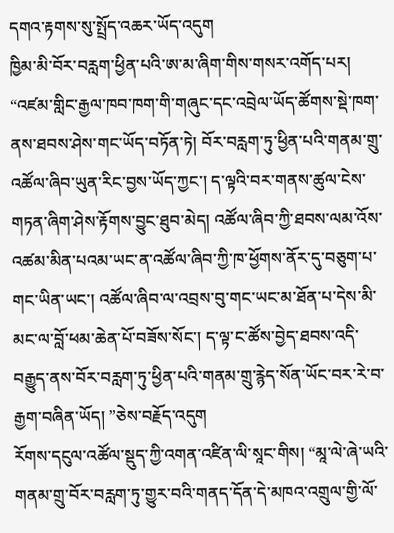དགའ་རྟགས་སུ་སྤྲོད་འཆར་ཡོད་འདུག
ཁྱིམ་མི་བོར་བརླག་ཕྱིན་པའི་ཨ་མ་ཞིག་གིས་གསར་འགོད་པར། “འཛམ་གླིང་རྒྱལ་ཁབ་ཁག་གི་གཞུང་དང་འབྲེལ་ཡོད་ཚོགས་སྡེ་ཁག་ནས་ཐབས་ཤེས་གང་ཡོད་བཏོན་ཏེ། བོར་བརླག་ཏུ་ཕྱིན་པའི་གནམ་གྲུ་འཚོལ་ཞིབ་ཡུན་རིང་བྱས་ཡོད་ཀྱང་། ད་ལྟའི་བར་གནས་ཚུལ་ངེས་གཏན་ཞིག་ཤེས་རྟོགས་བྱུང་ཐུབ་མེད། འཚོལ་ཞིབ་ཀྱི་ཐབས་ལམ་འོས་འཚམ་མིན་པའམ་ཡང་ན་འཚོལ་ཞིབ་ཀྱི་ཁ་ཕྱོགས་ནོར་དུ་བཅུག་པ་གང་ཡིན་ཡང་། འཚོལ་ཞིབ་ལ་འབྲས་བུ་གང་ཡང་མ་ཐོན་པ་དེས་མི་མང་ལ་བློ་ཕམ་ཆེན་པོ་བཟོས་སོང་། ད་ལྟ་ང་ཚོས་བྱེད་ཐབས་འདི་བརྒྱུད་ནས་བོར་བརླག་ཏུ་ཕྱིན་པའི་གནམ་གྲུ་རྙེད་སོན་ཡོང་བར་རེ་བ་རྒྱག་བཞིན་ཡོད། ”ཅེས་བརྗོད་འདུག
རོགས་དངུལ་འཚོལ་སྡུད་ཀྱི་འགན་འཛིན་ལི་སཱང་གིས། “མཱ་ལེ་ཞེ་ཡའི་གནམ་གྲུ་བོར་བརླག་ཏུ་གྱུར་བའི་གནད་དོན་དེ་མཁའ་འགྲུལ་གྱི་ལོ་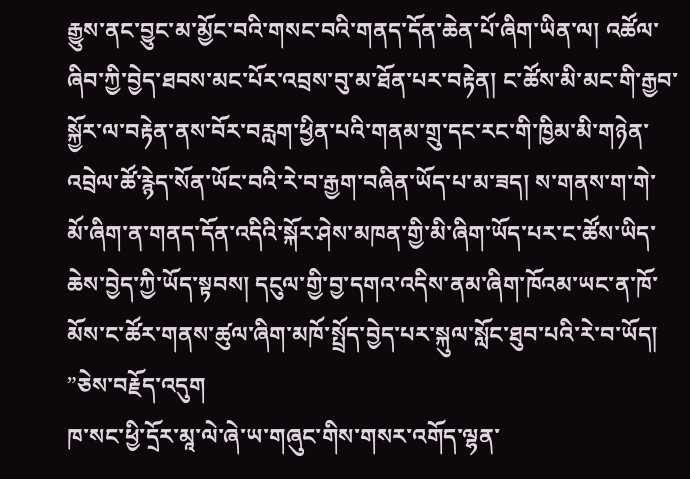རྒྱུས་ནང་བྱུང་མ་མྱོང་བའི་གསང་བའི་གནད་དོན་ཆེན་པོ་ཞིག་ཡིན་ལ། འཚོལ་ཞིབ་ཀྱི་བྱེད་ཐབས་མང་པོར་འབྲས་བུ་མ་ཐོན་པར་བརྟེན། ང་ཚོས་མི་མང་གི་རྒྱབ་སྐྱོར་ལ་བརྟེན་ནས་བོར་བརླག་ཕྱིན་པའི་གནམ་གྲུ་དང་རང་གི་ཁྱིམ་མི་གཉེན་འབྲེལ་ཚོ་རྙེད་སོན་ཡོང་བའི་རེ་བ་རྒྱག་བཞིན་ཡོད་པ་མ་ཟད། ས་གནས་ག་གེ་མོ་ཞིག་ན་གནད་དོན་འདིའི་སྐོར་ཤེས་མཁན་གྱི་མི་ཞིག་ཡོད་པར་ང་ཚོས་ཡིད་ཆེས་བྱེད་ཀྱི་ཡོད་སྟབས། དངུལ་གྱི་བྱ་དགའ་འདིས་ནམ་ཞིག་ཁོའམ་ཡང་ན་ཁོ་མོས་ང་ཚོར་གནས་ཚུལ་ཞིག་མཁོ་སྤྲོད་བྱེད་པར་སྐུལ་སློང་ཐུབ་པའི་རེ་བ་ཡོད། ”ཅེས་བརྗོད་འདུག
ཁ་སང་ཕྱི་དྲོར་མཱ་ལེ་ཞེ་ཡ་གཞུང་གིས་གསར་འགོད་ལྷན་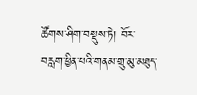ཚོགས་ཤིག་བསྡུས་ཏེ། བོར་བརླག་ཕྱིན་པའི་གནམ་གྲུ་མུ་མཐུད་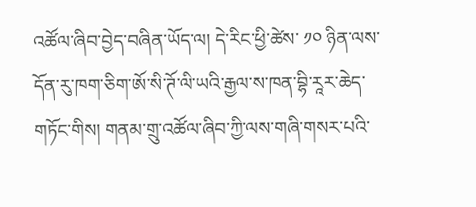འཚོལ་ཞིབ་བྱེད་བཞིན་ཡོད་ལ། དེ་རིང་ཕྱི་ཚེས་ ༡༠ ཉིན་ལས་དོན་རུ་ཁག་ཅིག་ཨོ་སི་ཊོ་ལི་ཡའི་རྒྱལ་ས་ཁན་བྷི་རཱར་ཆེད་གཏོང་གིས། གནམ་གྲུ་འཚོལ་ཞིབ་ཀྱི་ལས་གཞི་གསར་པའི་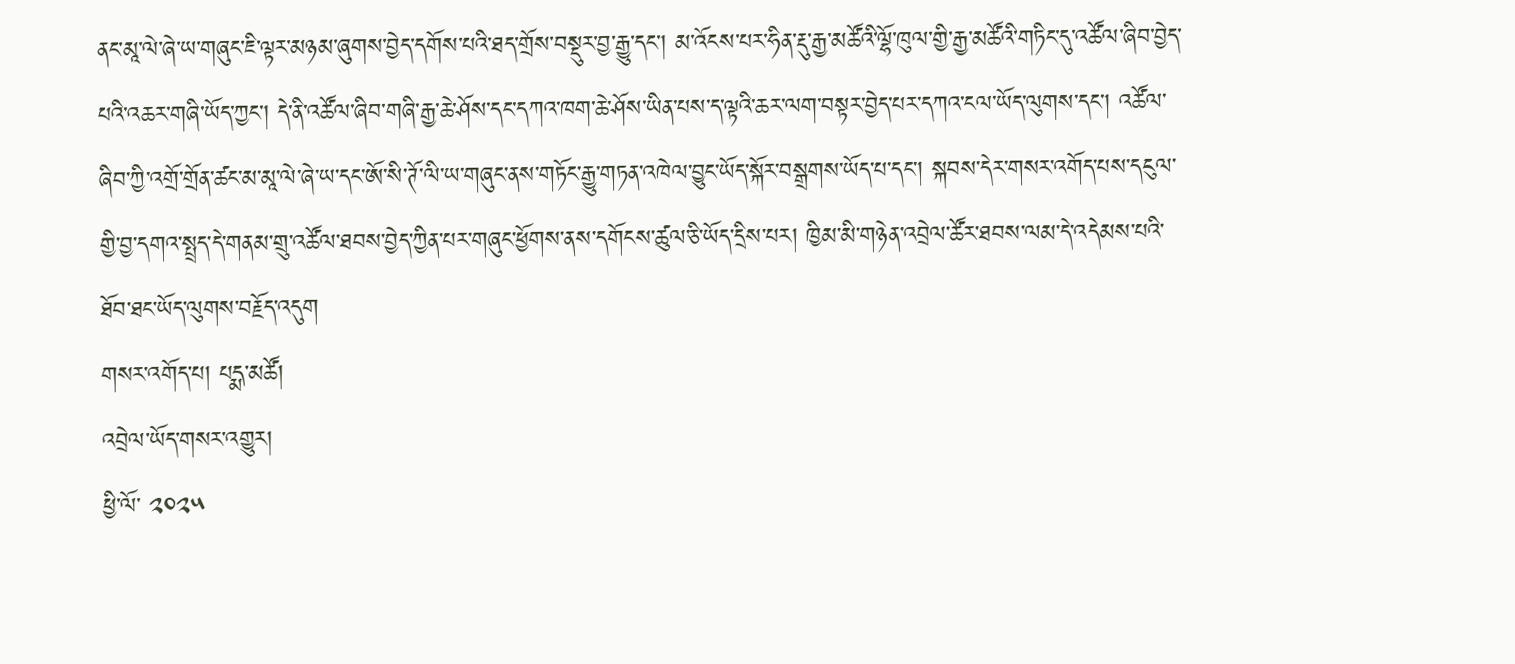ནང་མཱ་ལེ་ཞེ་ཡ་གཞུང་ཇི་ལྟར་མཉམ་ཞུགས་བྱེད་དགོས་པའི་ཐད་གྲོས་བསྡུར་བྱ་རྒྱུ་དང་། མ་འོངས་པར་ཧིན་རྡུ་རྒྱ་མཚོའི་ལྷོ་ཁུལ་གྱི་རྒྱ་མཚོའི་གཏིང་དུ་འཚོལ་ཞིབ་བྱེད་པའི་འཆར་གཞི་ཡོད་ཀྱང་། དེ་ནི་འཚོལ་ཞིབ་གཞི་རྒྱ་ཆེ་ཤོས་དང་དཀའ་ཁག་ཆེ་ཤོས་ཡིན་པས་ད་ལྟའི་ཆར་ལག་བསྟར་བྱེད་པར་དཀའ་ངལ་ཡོད་ལུགས་དང་། འཚོལ་ཞིབ་ཀྱི་འགྲོ་གྲོན་ཚང་མ་མཱ་ལེ་ཞེ་ཡ་དང་ཨོ་སི་ཊོ་ལི་ཡ་གཞུང་ནས་གཏོང་རྒྱུ་གཏན་འཁེལ་བྱུང་ཡོད་སྐོར་བསྒྲགས་ཡོད་པ་དང་། སྐབས་དེར་གསར་འགོད་པས་དངུལ་གྱི་བྱ་དགའ་སྤྲད་དེ་གནམ་གྲུ་འཚོལ་ཐབས་བྱེད་ཀྱིན་པར་གཞུང་ཕྱོགས་ནས་དགོངས་ཚུལ་ཅི་ཡོད་དྲིས་པར། ཁྱིམ་མི་གཉེན་འབྲེལ་ཚོར་ཐབས་ལམ་དེ་འདེམས་པའི་ཐོབ་ཐང་ཡོད་ལུགས་བརྗོད་འདུག
གསར་འགོད་པ། པདྨ་མཚོ།
འབྲེལ་ཡོད་གསར་འགྱུར།
ཕྱི་ལོ་ ༢༠༢༥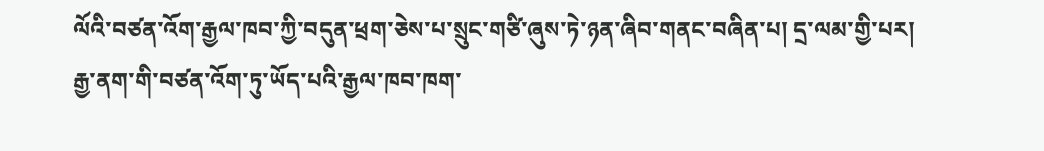ལོའི་བཙན་འོག་རྒྱལ་ཁབ་ཀྱི་བདུན་ཕྲག་ཅེས་པ་སྲུང་གཙི་ཞུས་ཏེ་ཉན་ཞིབ་གནང་བཞིན་པ། དྲ་ལམ་གྱི་པར།
རྒྱ་ནག་གི་བཙན་འོག་ཏུ་ཡོད་པའི་རྒྱལ་ཁབ་ཁག་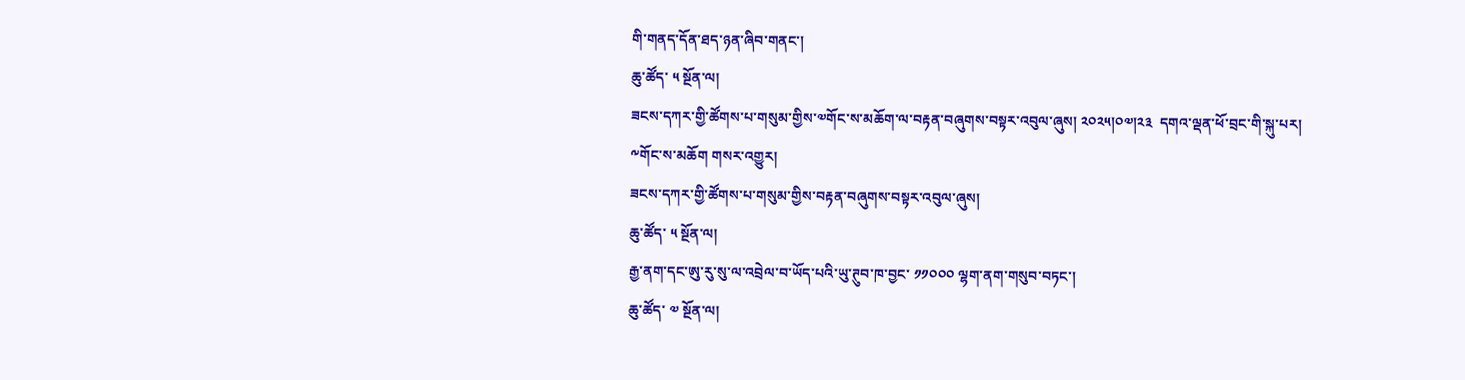གི་གནད་དོན་ཐད་ཉན་ཞིབ་གནང་།
ཆུ་ཚོད་ ༥ སྔོན་ལ།
ཟངས་དཀར་གྱི་ཚོགས་པ་གསུམ་གྱིས་༧གོང་ས་མཆོག་ལ་བརྟན་བཞུགས་བསྟར་འབུལ་ཞུས། ༢༠༢༥།༠༧།༢༣  དགའ་ལྡན་ཕོ་བྲང་གི་སྐུ་པར།
༸གོང་ས་མཆོག གསར་འགྱུར།
ཟངས་དཀར་གྱི་ཚོགས་པ་གསུམ་གྱིས་བརྟན་བཞུགས་བསྟར་འབུལ་ཞུས།
ཆུ་ཚོད་ ༥ སྔོན་ལ།
རྒྱ་ནག་དང་ཨུ་རུ་སུ་ལ་འབྲེལ་བ་ཡོད་པའི་ཡུ་ཊུབ་ཁ་བྱང་ ༡༡༠༠༠ ལྷག་ནག་གསུབ་བཏང་།
ཆུ་ཚོད་ ༧ སྔོན་ལ།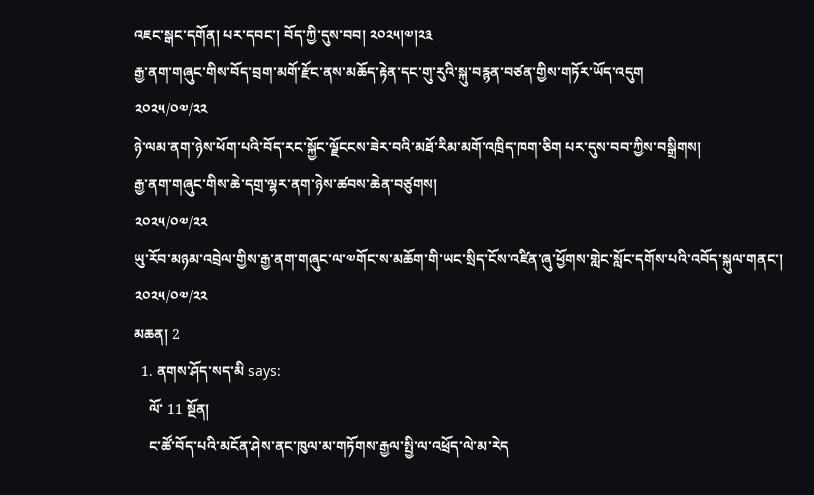འཇང་སྒང་དགོན། པར་དབང་། བོད་ཀྱི་དུས་བབ། ༢༠༢༥།༧།༢༣
རྒྱ་ནག་གཞུང་གིས་བོད་བྲག་མགོ་རྫོང་ནས་མཆོད་རྟེན་དང་གུ་རུའི་སྐུ་བརྙན་བཙན་གྱིས་གཏོར་ཡོད་འདུག
༢༠༢༥/༠༧/༢༢
ཉེ་ལམ་ནག་ཉེས་ཕོག་པའི་བོད་རང་སྐྱོང་ལྗོངངས་ཟེར་བའི་མཐོ་རིམ་མགོ་འཁྲིད་ཁག་ཅིག པར་དུས་བབ་ཀྱིས་བསྒྲིགས།
རྒྱ་ནག་གཞུང་གིས་ཆེ་དགྲ་ལྷར་ནག་ཉེས་ཚབས་ཆེན་བཙུགས།
༢༠༢༥/༠༧/༢༢
ཡུ་རོབ་མཉམ་འབྲེལ་གྱིས་རྒྱ་ནག་གཞུང་ལ་༧གོང་ས་མཆོག་གི་ཡང་སྲིད་ངོས་འཛིན་ཞུ་ཕྱོགས་གླེང་སློང་དགོས་པའི་འབོད་སྐུལ་གནང་།
༢༠༢༥/༠༧/༢༢
མཆན། 2
  1. ནགས་ཤོད་སད་མི says:
    ལོ་ 11 སྔོན།
    ང་ཚོ་བོད་པའི་མངོན་ཤེས་ནང་ཁུལ་མ་གཏོགས་རྒྱལ་སྤྱི་ལ་འཕྲོད་ལེ་མ་རེད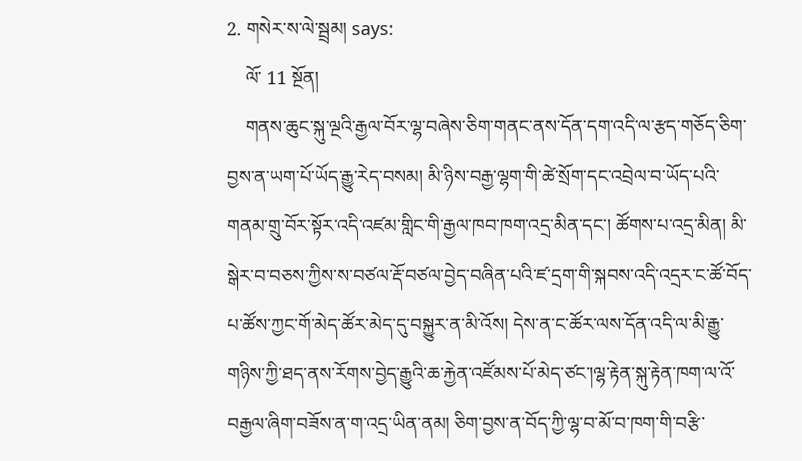2. གསེར་ས་ལེ་སྦྲམ། says:
    ལོ་ 11 སྔོན།
    གནས་ཆུང་སྐུ་ལྔའི་རྒྱལ་བོར་ལྷ་བཞེས་ཅིག་གནང་ནས་དོན་དག་འདི་ལ་རྩད་གཅོད་ཅིག་བྱས་ན་ཡག་པོ་ཡོད་རྒྱུ་རེད་བསམ། མི་ཉིས་བརྒྱ་ལྷག་གི་ཚེ་སྲོག་དང་འབྲེལ་བ་ཡོད་པའི་གནམ་གྲུ་བོར་སྟོར་འདི་འཛམ་གླིང་གི་རྒྱལ་ཁབ་ཁག་འདྲ་མིན་དང་། ཚོགས་པ་འདྲ་མིན། མི་སྒེར་བ་བཅས་ཀྱིས་ས་བཙལ་རྡོ་བཙལ་བྱེད་བཞིན་པའི་ཛ་དྲག་གི་སྐབས་འདི་འདྲར་ང་ཚོ་བོད་པ་ཚོས་ཀྱང་གོ་མེད་ཚོར་མེད་དུ་བསྐྱུར་ན་མི་འོས། དེས་ན་ང་ཚོར་ལས་དོན་འདི་ལ་མི་རྒྱུ་གཉིས་ཀྱི་ཐད་ནས་རོགས་བྱེད་རྒྱུའི་ཆ་རྐྱེན་འཛོམས་པོ་མེད་ཙང་།ལྷ་རྟེན་སྐུ་རྟེན་ཁག་ལ་འོ་བརྒྱལ་ཞིག་བཟོས་ན་ག་འདྲ་ཡིན་ནམ། ཅིག་བྱས་ན་བོད་ཀྱི་ལྷ་བ་མོ་བ་ཁག་གི་བརྩི་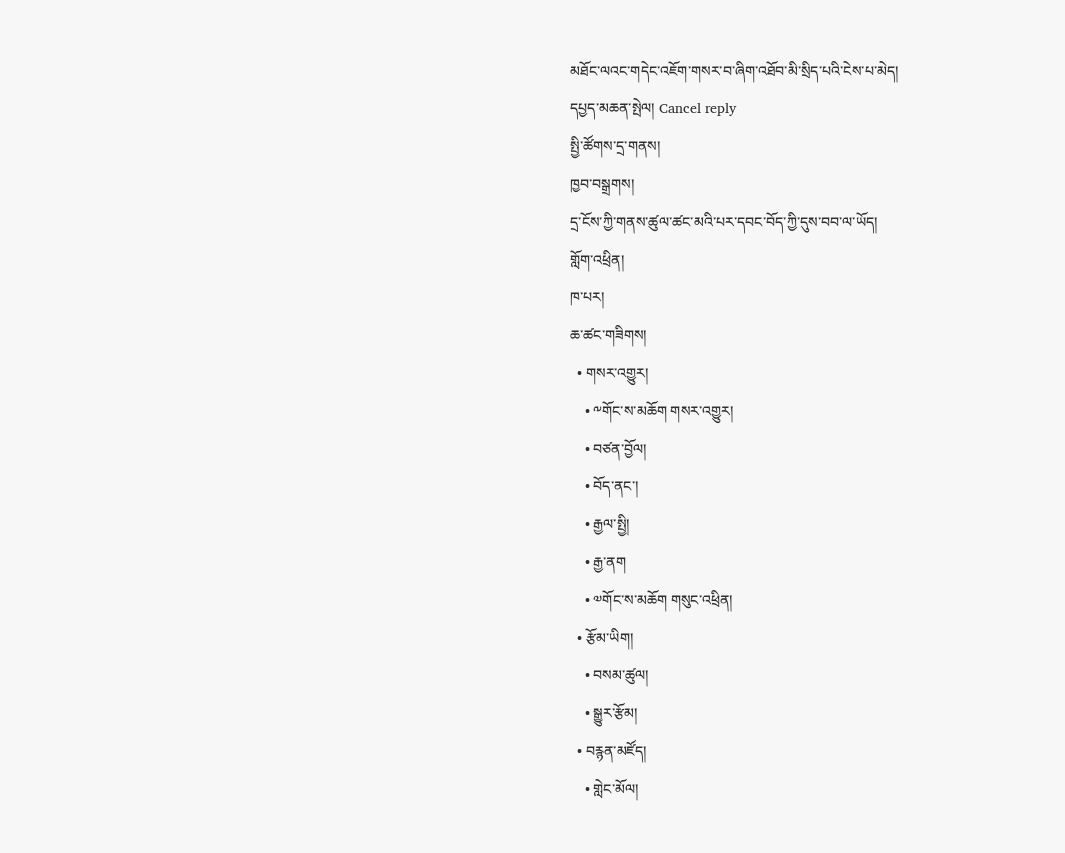མཐོང་ལའང་གདེང་འཇོག་གསར་བ་ཞིག་འཐོབ་མི་སྲིད་པའི་ངེས་པ་མེད།
དཔྱད་མཆན་སྤེལ། Cancel reply
སྤྱི་ཚོགས་དྲ་གནས།
ཁྱབ་བསྒྲགས།
དྲ་ངོས་ཀྱི་གནས་ཚུལ་ཚང་མའི་པར་དབང་བོད་ཀྱི་དུས་བབ་ལ་ཡོད།
གློག་འཕྲིན།
ཁ་པར།
ཆ་ཚང་གཟིགས།
  • གསར་འགྱུར།
    • ༸གོང་ས་མཆོག གསར་འགྱུར།
    • བཙན་བྱོལ།
    • བོད་ནང་།
    • རྒྱལ་སྤྱི།
    • རྒྱ་ནག
    • ༧གོང་ས་མཆོག གསུང་འཕྲིན།
  • རྩོམ་ཡིག།
    • བསམ་ཚུལ།
    • སྒྱུར་རྩོམ།
  • བརྙན་མཛོད།
    • གླེང་མོལ།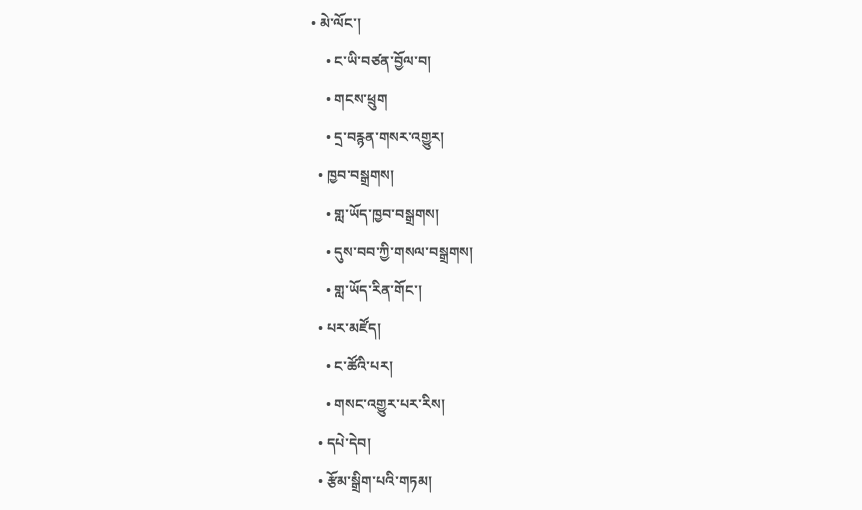• མེ་ལོང་།
    • ང་ཡི་བཙན་བྱོལ་བ།
    • གངས་ཕྲུག
    • དྲ་བརྙན་གསར་འགྱུར།
  • ཁྱབ་བསྒྲགས།
    • གླ་ཡོད་ཁྱབ་བསྒྲགས།
    • དུས་བབ་ཀྱི་གསལ་བསྒྲགས།
    • གླ་ཡོད་རིན་གོང་།
  • པར་མཛོད།
    • ང་ཚོའི་པར།
    • གསང་འགྱུར་པར་རིས།
  • དཔེ་དེབ།
  • རྩོམ་སྒྲིག་པའི་གཏམ།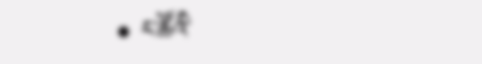• ང་ཚོའི་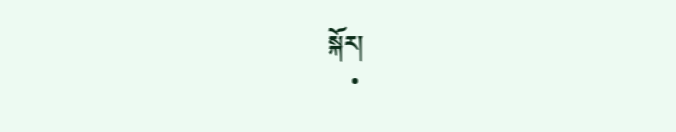སྐོར།
    •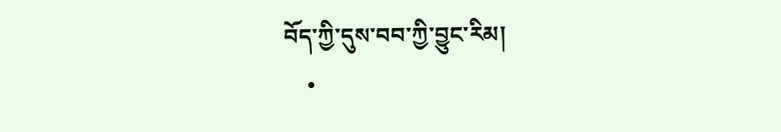བོད་ཀྱི་དུས་བབ་ཀྱི་བྱུང་རིམ།
    •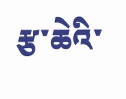རྩ་ཆེའི་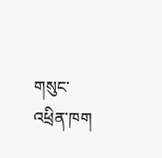གསུང་འཕྲིན་ཁག